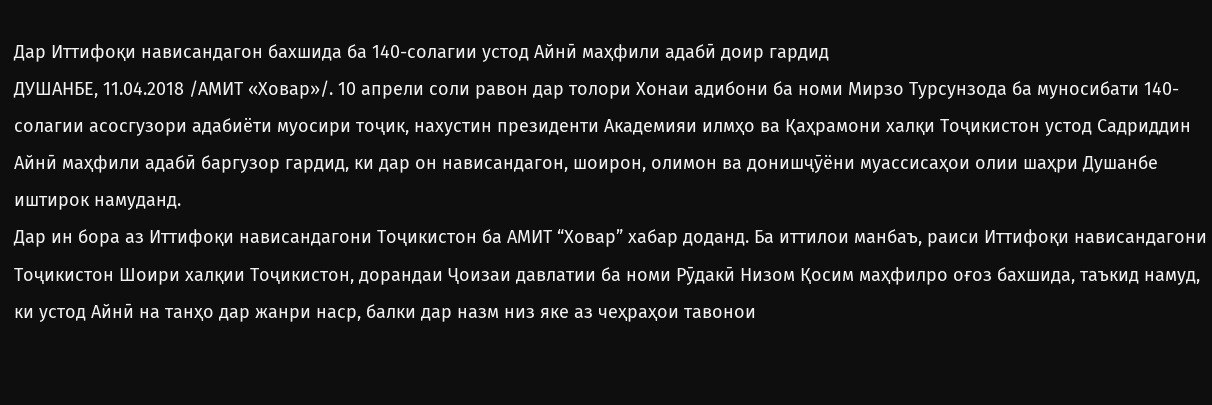Дар Иттифоқи нависандагон бахшида ба 140-солагии устод Айнӣ маҳфили адабӣ доир гардид
ДУШАНБЕ, 11.04.2018 /АМИТ «Ховар»/. 10 апрели соли равон дар толори Хонаи адибони ба номи Мирзо Турсунзода ба муносибати 140-солагии асосгузори адабиёти муосири тоҷик, нахустин президенти Академияи илмҳо ва Қаҳрамони халқи Тоҷикистон устод Садриддин Айнӣ маҳфили адабӣ баргузор гардид, ки дар он нависандагон, шоирон, олимон ва донишҷӯёни муассисаҳои олии шаҳри Душанбе иштирок намуданд.
Дар ин бора аз Иттифоқи нависандагони Тоҷикистон ба АМИТ “Ховар” хабар доданд. Ба иттилои манбаъ, раиси Иттифоқи нависандагони Тоҷикистон Шоири халқии Тоҷикистон, дорандаи Ҷоизаи давлатии ба номи Рӯдакӣ Низом Қосим маҳфилро оғоз бахшида, таъкид намуд, ки устод Айнӣ на танҳо дар жанри наср, балки дар назм низ яке аз чеҳраҳои тавонои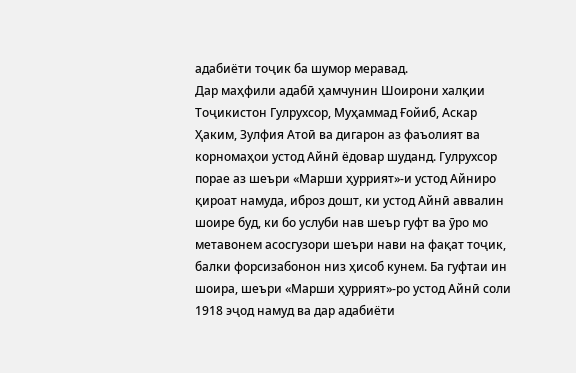адабиёти тоҷик ба шумор меравад.
Дар маҳфили адабӣ ҳамчунин Шоирони халқии Тоҷикистон Гулрухсор, Муҳаммад Ғойиб, Аскар Ҳаким, Зулфия Атоӣ ва дигарон аз фаъолият ва корномаҳои устод Айнӣ ёдовар шуданд. Гулрухсор порае аз шеъри «Марши ҳуррият»-и устод Айниро қироат намуда, иброз дошт, ки устод Айнӣ аввалин шоире буд, ки бо услуби нав шеър гуфт ва ӯро мо метавонем асосгузори шеъри нави на фақат тоҷик, балки форсизабонон низ ҳисоб кунем. Ба гуфтаи ин шоира, шеъри «Марши ҳуррият»-ро устод Айнӣ соли 1918 эҷод намуд ва дар адабиёти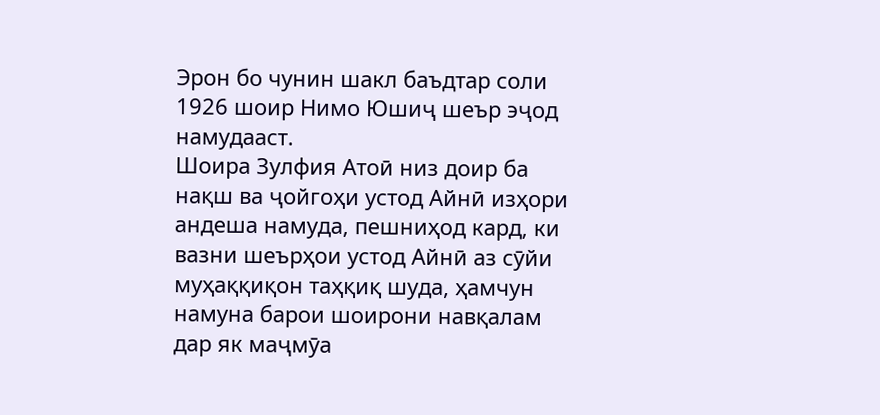Эрон бо чунин шакл баъдтар соли 1926 шоир Нимо Юшиҷ шеър эҷод намудааст.
Шоира Зулфия Атоӣ низ доир ба нақш ва ҷойгоҳи устод Айнӣ изҳори андеша намуда, пешниҳод кард, ки вазни шеърҳои устод Айнӣ аз сӯйи муҳаққиқон таҳқиқ шуда, ҳамчун намуна барои шоирони навқалам дар як маҷмӯа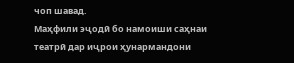чоп шавад.
Маҳфили эҷодӣ бо намоиши саҳнаи театрӣ дар иҷрои ҳунармандони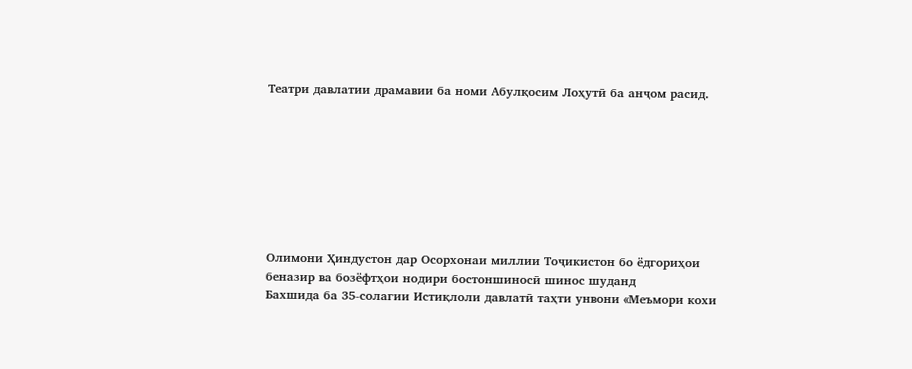Театри давлатии драмавии ба номи Абулқосим Лоҳутӣ ба анҷом расид.








Олимони Ҳиндустон дар Осорхонаи миллии Тоҷикистон бо ёдгориҳои беназир ва бозёфтҳои нодири бостоншиносӣ шинос шуданд
Бахшида ба 35-солагии Истиқлоли давлатӣ таҳти унвони «Меъмори кохи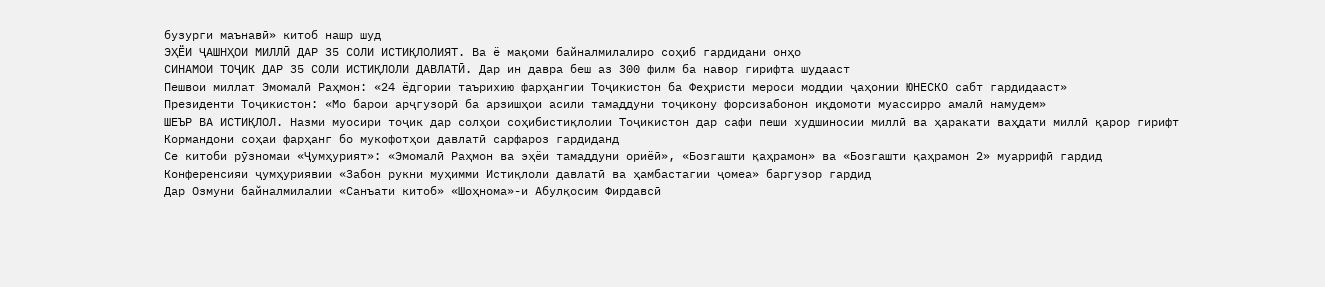бузурги маънавӣ» китоб нашр шуд
ЭҲЁИ ҶАШНҲОИ МИЛЛӢ ДАР 35 СОЛИ ИСТИҚЛОЛИЯТ. Ва ё мақоми байналмилалиро соҳиб гардидани онҳо
СИНАМОИ ТОҶИК ДАР 35 СОЛИ ИСТИҚЛОЛИ ДАВЛАТӢ. Дар ин давра беш аз 300 филм ба навор гирифта шудааст
Пешвои миллат Эмомалӣ Раҳмон: «24 ёдгории таърихию фарҳангии Тоҷикистон ба Феҳристи мероси моддии ҷаҳонии ЮНЕСКО сабт гардидааст»
Президенти Тоҷикистон: «Мо барои арҷгузорӣ ба арзишҳои асили тамаддуни тоҷикону форсизабонон иқдомоти муассирро амалӣ намудем»
ШЕЪР ВА ИСТИҚЛОЛ. Назми муосири тоҷик дар солҳои соҳибистиқлолии Тоҷикистон дар сафи пеши худшиносии миллӣ ва ҳаракати ваҳдати миллӣ қарор гирифт
Кормандони соҳаи фарҳанг бо мукофотҳои давлатӣ сарфароз гардиданд
Се китоби рӯзномаи «Ҷумҳурият»: «Эмомалӣ Раҳмон ва эҳёи тамаддуни ориёӣ», «Бозгашти қаҳрамон» ва «Бозгашти қаҳрамон 2» муаррифӣ гардид
Конференсияи ҷумҳуриявии «Забон рукни муҳимми Истиқлоли давлатӣ ва ҳамбастагии ҷомеа» баргузор гардид
Дар Озмуни байналмилалии «Санъати китоб» «Шоҳнома»-и Абулқосим Фирдавсӣ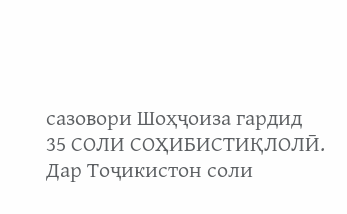сазовори Шоҳҷоиза гардид
35 СОЛИ СОҲИБИСТИҚЛОЛӢ. Дар Тоҷикистон соли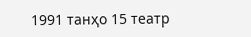1991 танҳо 15 театр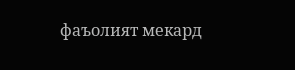фаъолият мекард